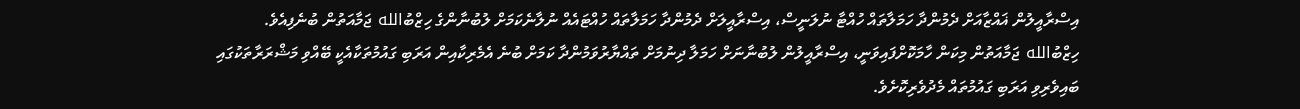އިސްރާއީލުން ޣައްޒާއަށް ދެމުންދާ ހަމަލާތައް ހުއްޓާ ނުލަނީސް، އިސްރާއީލަށް ދެމުންދާ ހަމަލާތައް ހުއްޓައެއް ނުލާނެކަމަށް ލުބުނާންގެ ހިޒްބުالله ޖަމާއަތުން ބުނެފިއެވެ.
ހިޒްބުالله ޖަމާއަތުން މިކަން ހާމަކޮށްފައިވަނީ، އިސްރާއީލުން ލުބުނާނަށް ހަމަލާ ދިނުމަށް ތައްޔާރުވަމުންދާ ކަމަށް ބުނެ އެމެރިކާއިން އަރަބި ގައުމުތަކާއެކީ ބޭއްވި މަޝްރަރާތަކުގައި ބައިވެރިވި އަރަބި ގައުމުތައް މެދުވެރިކޮށެވެ.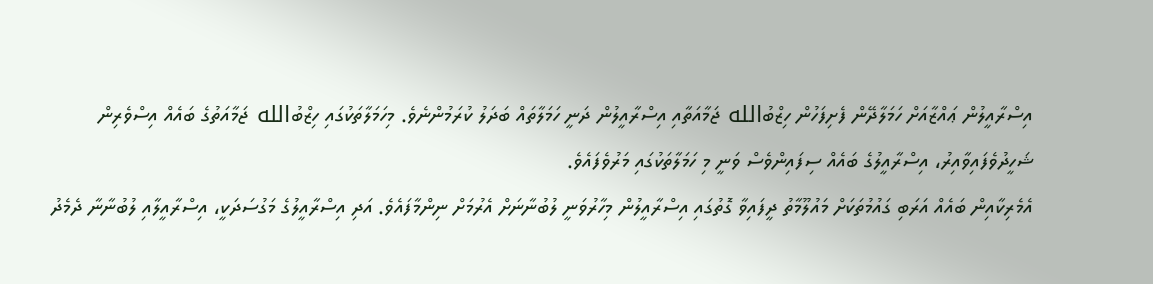އިސްރާއީލުން ޢައްޒާއަށް ހަމަލާދޭން ފެށިފަހުން ހިޒްބުالله ޖަމާއަތާއި އިސްރާއީލުން ދަނީ ހަމަލާތައް ބަދަލު ކުރަމުންނެވެ. މިހަމަލާތަކުގައި ހިޒްބުالله ޖަމާއަތުގެ ބައެއް އިސްވެރިން ޝަހީދުވެފައިވާއިރު، އިސްރާއީލުގެ ބައެއް ސިފައިންވެސް ވަނީ މި ހަމަލާތަކުގައި މަރުވެފައެވެ.
އެމެރިކާއިން ބައެއް އަރަބި ގައުމުތަކަށް މައުލޫމާތު ދީފައިވާ ގޮތުގައި އިސްރާއީލުން މިހާރުވަނީ ލުބުނާނަށް އެރުމަށް ނިންމާފައެވެ. އަދި އިސްރާއީލުގެ މަގުސަދަކީ، އިސްރާއީލާއި ލުބުނާނާ ދެމެދު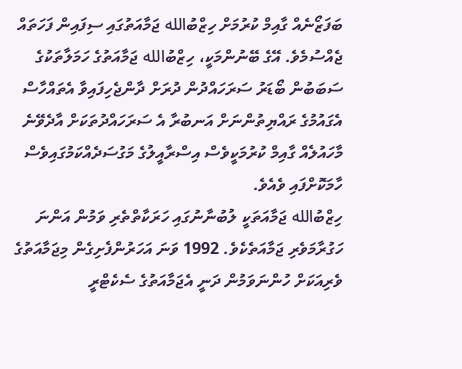ބަފަޒޯނެއް ގާއިމް ކުރުމަށް ހިޒްބުالله ޖަމާއަތުގައި ސިފައިން ފަހަތައް ޖެއްސުމެވެ. އޭގެ ބޭނުންމަކީ، ހިޒްބުالله ޖަމާއަތުގެ ހަމަލާތަކުގެ ސަބަބުން ބޯޑަރު ސަރަހައްދުން ދުރަށް ދާންޖެހިފައިވާ އެތައްހާސް އެގައުމުގެ ރައްޔިތުންނަށް އަނބުރާ އެ ސަރަހައްދުތަކަށް އާދެވޭނެ މާހައުލެއް ގާއިމް ކުރުމަކީވެސް އިސްރާއީލުގެ މަގުސަދެއްކަމުގައިވެސް ހާމަކޮށްފައި ވެއެވެ.
ހިޒްބުالله ޖަމާއަތަކީ ލުބުނާނުގައި ހަރަކާތްތެރި ވަމުން އަންނަ ހަގުރާމަވެރި ޖަމާއަތެކެވެ. 1992 ވަނަ އަހަރުންފެށިގެން މިޖަމާއަތުގެ ވެރިއަކަށް ހުންނަވަމުން ދަނީ އެޖަމާއަތުގެ ސެކެޓްރީ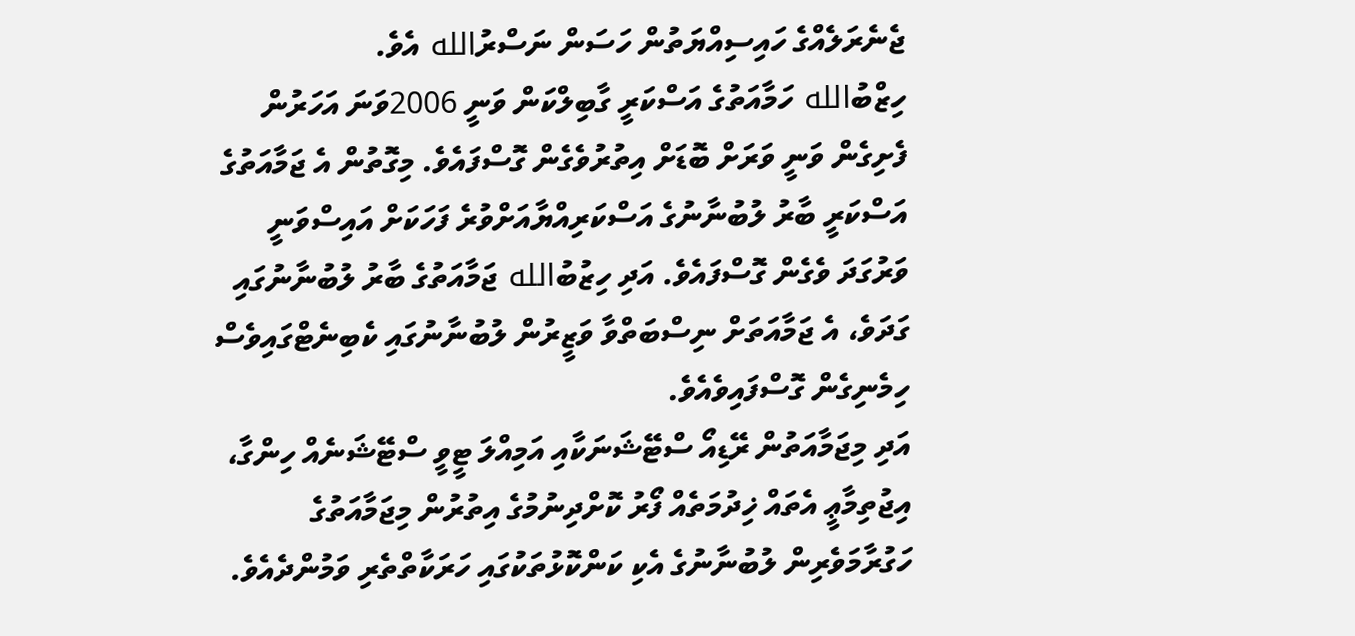ޖެނެރަލެއްގެ ހައިސިއްޔަތުން ހަސަން ނަސްރުالله އެވެ.
ހިޒްބުالله ހަމާއަތުގެ އަސްކަރީ ގާބިލްކަން ވަނީ 2006ވަނަ އަހަރުން ފެށިގެން ވަނީ ވަރަށް ބޮޑަށް އިތުރުވެގެން ގޮސްފައެވެ. މިގޮތުން އެ ޖަމާއަތުގެ އަސްކަރީ ބާރު ލުބުނާނުގެ އަސްކަރިއްޔާއަށްވުރެ ފަހަކަށް އައިސްވަނީ ވަރުގަދަ ވެގެން ގޮސްފައެވެ. އަދި ހިޒުބުالله ޖަމާއަތުގެ ބާރު ލުބުނާނުގައި ގަދަވެ، އެ ޖަމާއަތަށް ނިސްބަތްވާ ވަޒީރުން ލުބުނާނުގައި ކެބިނެޓްގައިވެސް ހިމެނިގެން ގޮސްފައިވެއެވެ.
އަދި މިޖަމާއަތުން ރޭޑިއޯ ސްޓޭޝަނަކާއި އަމިއްލަ ޓީވީ ސްޓޭޝަނެއް ހިންގާ، އިޖުތިމާޢީ އެތައް ޚިދުމަތެއް ފޯރު ކޮށްދިނުމުގެ އިތުރުން މިޖަމާއަތުގެ ހަގުރާމަވެރިން ލުބުނާނުގެ އެކި ކަންކޮޅުތަކުގައި ހަރަކާތްތެރި ވަމުންދެއެވެ.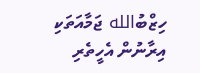ހިޒްބުالله ޖަމާއަތަކި އިރާނުން އެހީތެރި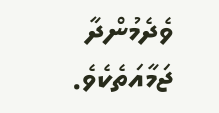ވެދެމުންދާ ޖަމާއަތެކެވެ.